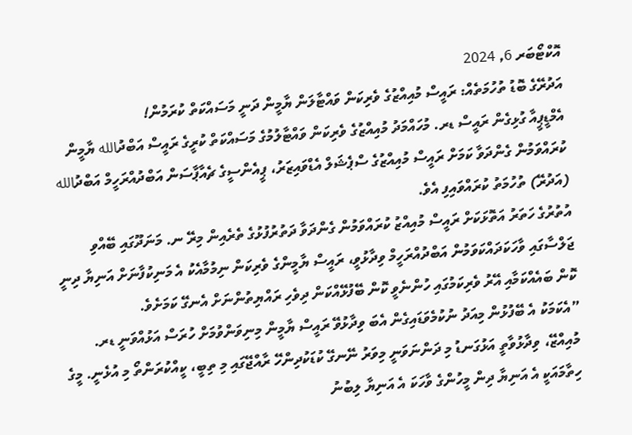އޮކްޓޯބަރ 6, 2024
އަދުރޭގެ ބޮޑު ތުހުމަތެއް: ރައީސް މުއިއްޒުގެ ވެރިކަން ވައްޓާލަން ޔާމީން ދަނީ މަސައްކަތް ކުރަމުން!
އެމްޑީޕީއާ ގުޅިގެން ރައީސް ޑރ. މުހައްމަދު މުއިއްޒުގެ ވެރިކަން ވައްޓާލުމުގެ މަސައްކަތް ކުރީގެ ރައީސް އަބްދުالله ޔާމީން ކުރައްވަމުން ގެންދަވާ ކަމަށް ރައީސް މުއިއްޒުގެ ސްޕެޝަލް އެޑްވައިޒަރު، ޕީއެންސީގެ ޗެއާޕާސަން އަބްދުއްރަހީމް އަބްދުالله (އަދުރޭ) ތުހުމަތު ކުރައްވައިފި އެވެ.
އުތުރުގެ ހަތަރު އަތޮޅަކަށް ރައީސް މުއިއްޒު ކުރައްވަމުން ގެންދަވާ ދަތުރުފުޅުގެ ތެރެއިން މިރޭ ނ. މަނަދޫގައި ބޭއްވި ޖަލްސާގައި ވާހަކަދައްކަވަމުން އަބްދުއްރަހީމް ވިދާޅުވީ، ރައީސް ޔާމީންގެ ވެރިކަން ނިމުމާއެކު އެ މަނިކުފާނަށް އަނިޔާ ދިނީ ކޮން ބައެއްކަމާއި އޭރު ވެރިކަމުގައި ހުންނެވީ ކޮން ބޭފުޅޭއްކަން ދިވެހި ރައްޔިތުންނަށް އެނގޭ ކަމަށެވެ.
”އެކަމަކު އެ ބޭފުޅުން މިއަދު ނުކުމެވަޑައިގެން އެބަ ވިދާޅުވޭ ރައީސް ޔާމީން މިނިވަންވުމަށް ހުރަސް އަޅުއްވަނީ ޑރ. މުއިއްޒޭ، ވިދާޅުވާތީ އަޅުގަނޑު މި ދަންނަވަނީ މިވަރު ނޭނގޭ ކުޑަކުދިންހޭ ރާއްޖޭގައި މި ތިބީ، ކީއްކުރަންތޯ މި އުޅެނީ. މީގެ ހިތާމައަކީ އެ އަނިޔާ ދިން މީހުންގެ ވާހަކަ އެ އަނިޔާ ލިބުނު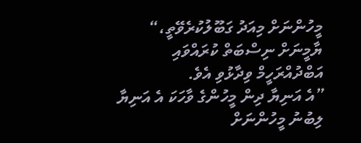މީހުންނަށް މިއަދު ގަބޫލުކުރެވޭތީ،“ ޔާމީނަށް ނިސްބަތް ކުރައްވައި އަބްދުއްރަހީމް ވިދާޅުވި އެވެ.
”އެ އަނިޔާ ދިން މީހުންގެ ވާހަކަ އެ އަނިޔާ ލިބުނު މީހުންނަށް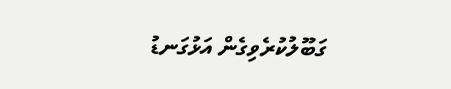ގަބޫލުކުރެވިގެން އަޅުގަނޑު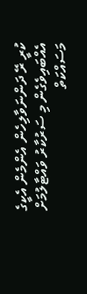ކުރީ ރޭ ދަންނަވާލިހެން އެންމެން އެކީގެ އެއްބައިވެގެން މި ސަރުކާރު ވައްޓާލުމަށް މަސައްކަތް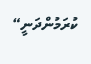ކުރަމުންދަނީ“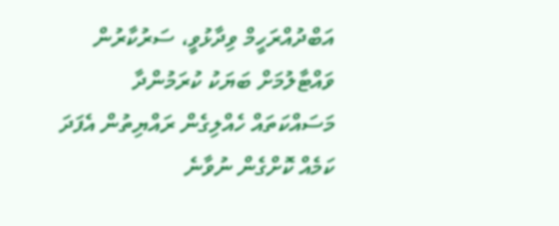އަބްދުއްރަހީމް ވިދާޅުވީ، ސަރުކާރުން ވައްޓާލުމަށް ބަޔަކު ކުރަމުންދާ މަސައްކަތައް ހެއްލިގެން ރައްޔިތުން އެފަދަ ކަމެއް ކޮށްގެން ނުވާނެ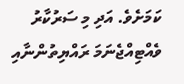ކަމަށެވެ. އަދި މި ސަރުކާރު ވެއްޓިއްޖެނަމަ ރައްޔިތުންނާއި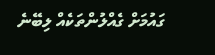ގައުމަށް ގެއްލުންތަކެއް ލިބޭނެ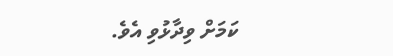ކަމަށް ވިދާޅުވި އެވެ.